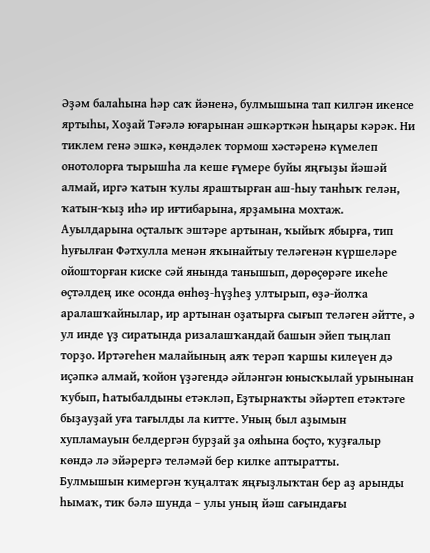Әҙәм балаһына һәр саҡ йәненә, булмышына тап килгән икенсе яртыһы, Хоҙай Тәғәлә юғарынан әшкәрткән һыңары кәрәк. Ни тиклем генә эшкә, көндәлек тормош хәстәренә күмелеп онотолорға тырышһа ла кеше ғүмере буйы яңғыҙы йәшәй алмай, иргә ҡатын ҡулы яраштырған аш-һыу танһыҡ гелән, ҡатын-ҡыҙ иһә ир иғтибарына, ярҙамына мохтаж. Ауылдарына оҫталыҡ эштәре артынан, ҡыйыҡ ябырға, тип һуғылған Фәтхулла менән яҡынайтыу теләгенән күршеләре ойошторған киске сәй янында танышып, дөрөҫөрәге икеһе өҫтәлдең ике осонда өнһөҙ-һүҙһеҙ ултырып, өҙә-йолҡа аралашҡайнылар, ир артынан оҙатырға сығып теләген әйтте, ә ул инде үҙ сиратында ризалашҡандай башын эйеп тыңлап торҙо. Иртәгеһен малайының аяҡ терәп ҡаршы килеүен дә иҫәпкә алмай, ҡойон үҙәгендә әйләнгән юнысҡылай урынынан ҡубып, Һатыбалдыны етәкләп, Еҙтырнаҡты эйәртеп етәктәге быҙауҙай уға тағылды ла китте. Уның был аҙымын хупламауын белдергән бурҙай ҙа ояһына боҫто, ҡуҙғалыр көндә лә эйәрергә теләмәй бер килке аптыратты.
Булмышын кимергән ҡуңалтаҡ яңғыҙлыҡтан бер аҙ арынды һымаҡ, тик бәлә шунда – улы уның йәш сағындағы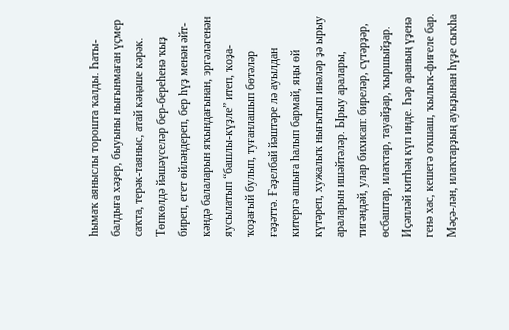һымаҡ аяныслы торошта ҡалды. Һаты-балдыға хәҙер, быуыны нығынмаған үҫмер саҡта, терәк-таяныс, атай кәңәше кәрәк.
Төпкөлдә йәшәүселәр бер-береһенә ҡыҙ биреп, егет өйләндереп, бер һүҙ менән әйт-кәндә балаларын яҡындағынан, эргәләгенән яусылатып “башлы-күҙле” итеп, ҡоҙа-ҡоҙағый булып, туғанлашып бөтәләр ғәҙәттә. Ғәҙелбай йәштәре лә ауылдан китергә ашыға һалып бармай, яңы өй күтәреп, хужалыҡ нығытып инәләр ҙә ырыу араларын ишәйтәләр. Ырыу аралары, тигәндәй, улар бихисап: биреләр, сүтәрҙәр, өсбаштар, илаҡтар, тауайҙар, ҡыршыйҙар. Иҫәпләй китһәң күп инде. Һәр араның үҙенә генә хас, кешегә оҡшаш, ҡылыҡ-фиғеле бар. Мәҫә-лән, илаҡтарҙың ауыҙынан һүҙе сыҡһа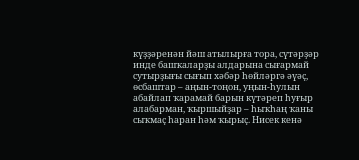күҙҙәренән йәш атылырға тора, сүтәрҙәр инде башҡаларҙы алдарына сығармай сутырҙығы сығып хәбәр һөйләргә әүәҫ, өсбаштар – аңын-тоңон, уңын-һулын абайлап ҡарамай барын күтәреп һуғыр алабарман, ҡыршыйҙар – һыҡһаң ҡаны сыҡмаҫ һаран һәм ҡырыҫ. Нисек кенә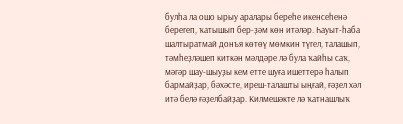булһа ла ошо ырыу аралары береһе икенсеһенә берегеп, ҡатышып бер-ҙәм көн итәләр. Һауыт-һаба шалтыратмай донъя көтөү мөмкин түгел, талашып, тәмһеҙләшеп киткән мәлдәре лә була ҡайһы саҡ, мәгәр шау-шыуҙы кем етте шуға ишеттерә һалып бармайҙар, бәхәсте, иреш-талашты ыңғай, ғәҙел хәл итә белә ғәҙелбайҙар. Килмешәкте лә ҡатнашлыҡ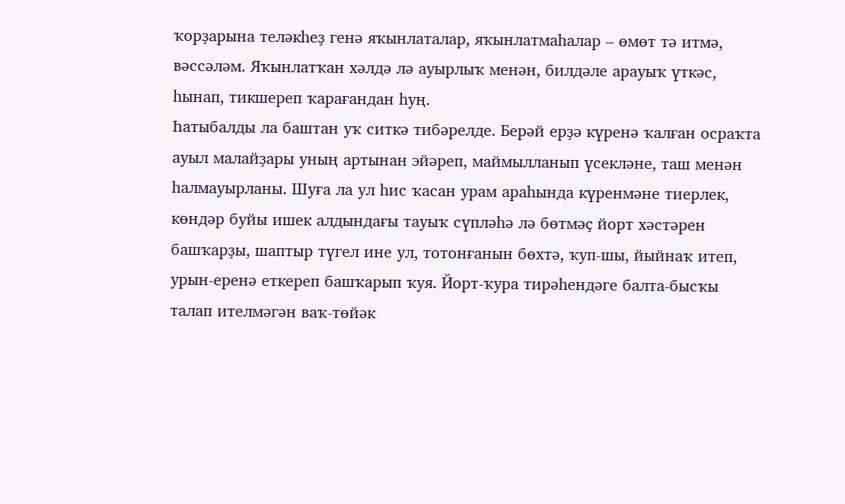ҡорҙарына теләкһеҙ генә яҡынлаталар, яҡынлатмаһалар – өмөт тә итмә, вәссәләм. Яҡынлатҡан хәлдә лә ауырлыҡ менән, билдәле арауыҡ үткәс, һынап, тикшереп ҡарағандан һуң.
Һатыбалды ла баштан уҡ ситкә тибәрелде. Берәй ерҙә күренә ҡалған осраҡта ауыл малайҙары уның артынан эйәреп, маймылланып үсекләне, таш менән һалмауырланы. Шуға ла ул һис ҡасан урам араһында күренмәне тиерлек, көндәр буйы ишек алдындағы тауыҡ сүпләһә лә бөтмәҫ йорт хәстәрен башҡарҙы, шаптыр түгел ине ул, тотонғанын бөхтә, ҡуп-шы, йыйнаҡ итеп, урын-еренә еткереп башҡарып ҡуя. Йорт-ҡура тирәһендәге балта-бысҡы талап ителмәгән ваҡ-төйәк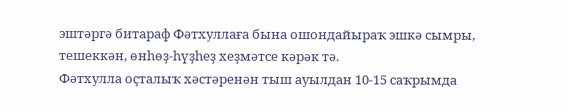эштәргә битараф Фәтхуллаға бына ошондайыраҡ эшкә сымры, тешеккән, өнһөҙ-һүҙһеҙ хеҙмәтсе кәрәк тә.
Фәтхулла оҫталыҡ хәстәренән тыш ауылдан 10-15 саҡрымда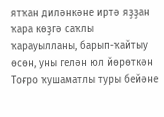ятҡан диләнкәне иртә яҙҙан ҡара көҙгә саҡлы ҡарауылланы, барып-ҡайтыу өсөн, уны гелән юл йөрөткән Тоғро ҡушаматлы туры бейәне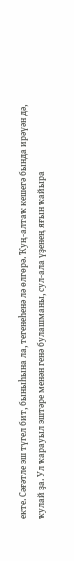екте. Сәғәтле эш түгел бит, быныһына ла, тегенеһенә лә өлгөрә. Ҡуң-алтаҡ кешегә бында ирәүән дә, ҡулай ҙа. Ул ҡарауыл эштәре менән генә булашманы, сул-ала үҙенең яғын ҡайыра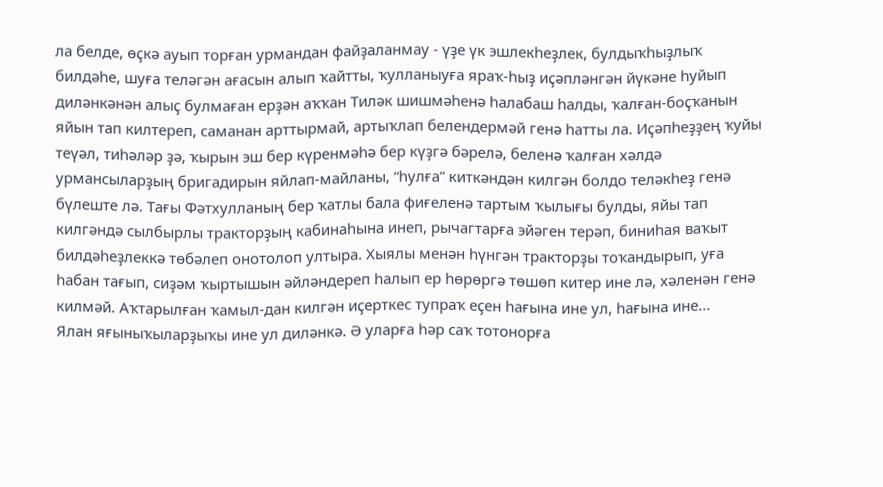ла белде, өҫкә ауып торған урмандан файҙаланмау - үҙе үк эшлекһеҙлек, булдыҡһыҙлыҡ билдәһе, шуға теләгән ағасын алып ҡайтты, ҡулланыуға яраҡ-һыҙ иҫәпләнгән йүкәне һуйып диләнкәнән алыҫ булмаған ерҙән аҡҡан Тиләк шишмәһенә һалабаш һалды, ҡалған-боҫҡанын яйын тап килтереп, саманан арттырмай, артыҡлап белендермәй генә һатты ла. Иҫәпһеҙҙең ҡуйы теүәл, тиһәләр ҙә, ҡырын эш бер күренмәһә бер күҙгә бәрелә, беленә ҡалған хәлдә урмансыларҙың бригадирын яйлап-майланы, “һулға” киткәндән килгән болдо теләкһеҙ генә бүлеште лә. Тағы Фәтхулланың бер ҡатлы бала фиғеленә тартым ҡылығы булды, яйы тап килгәндә сылбырлы тракторҙың кабинаһына инеп, рычагтарға эйәген терәп, биниһая ваҡыт билдәһеҙлеккә төбәлеп онотолоп ултыра. Хыялы менән һүнгән тракторҙы тоҡандырып, уға һабан тағып, сиҙәм ҡыртышын әйләндереп һалып ер һөрөргә төшөп китер ине лә, хәленән генә килмәй. Аҡтарылған ҡамыл-дан килгән иҫерткес тупраҡ еҫен һағына ине ул, һағына ине...
Ялан яғыныҡыларҙыҡы ине ул диләнкә. Ә уларға һәр саҡ тотонорға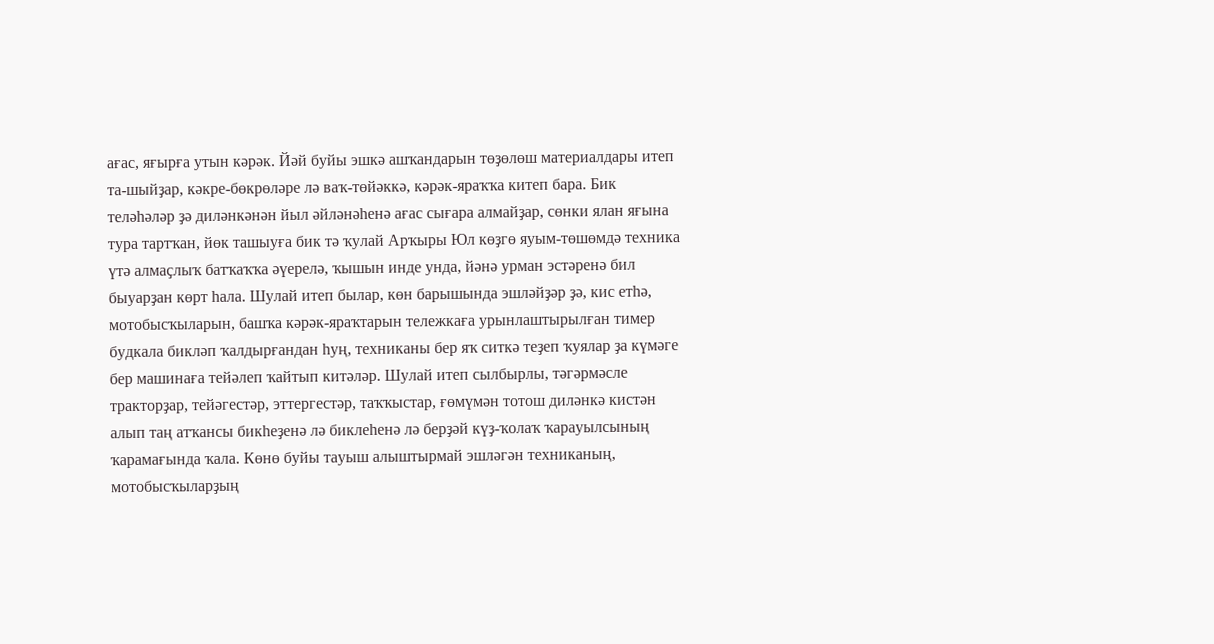ағас, яғырға утын кәрәк. Йәй буйы эшкә ашҡандарын төҙөлөш материалдары итеп та-шыйҙар, кәкре-бөкрөләре лә ваҡ-төйәккә, кәрәк-яраҡҡа китеп бара. Бик теләһәләр ҙә диләнкәнән йыл әйләнәһенә ағас сығара алмайҙар, сөнки ялан яғына тура тартҡан, йөк ташыуға бик тә ҡулай Арҡыры Юл көҙгө яуым-төшөмдә техника үтә алмаҫлыҡ батҡаҡҡа әүерелә, ҡышын инде унда, йәнә урман эстәренә бил быуарҙан көрт һала. Шулай итеп былар, көн барышында эшләйҙәр ҙә, кис етһә, мотобысҡыларын, башҡа кәрәк-яраҡтарын тележкаға урынлаштырылған тимер будкала бикләп ҡалдырғандан һуң, техниканы бер яҡ ситкә теҙеп ҡуялар ҙа күмәге бер машинаға тейәлеп ҡайтып китәләр. Шулай итеп сылбырлы, тәгәрмәсле тракторҙар, тейәгестәр, эттергестәр, таҡҡыстар, ғөмүмән тотош диләнкә кистән алып таң атҡансы бикһеҙенә лә биклеһенә лә берҙәй күҙ-ҡолаҡ ҡарауылсының ҡарамағында ҡала. Көнө буйы тауыш алыштырмай эшләгән техниканың, мотобысҡыларҙың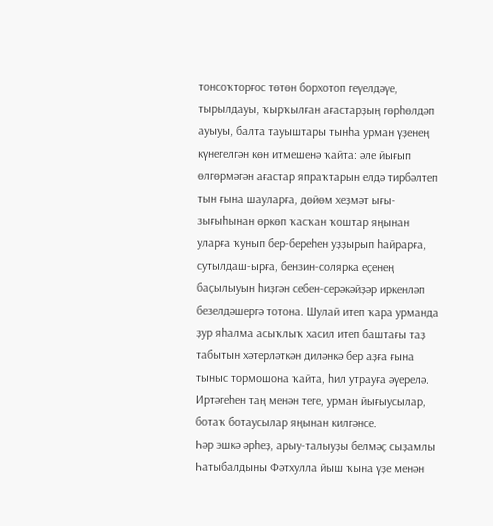тонсоҡторғос төтөн борхотоп геүелдәүе, тырылдауы, ҡырҡылған ағастарҙың гөрһөлдәп ауыуы, балта тауыштары тынһа урман үҙенең күнегелгән көн итмешенә ҡайта: әле йығып өлгөрмәгән ағастар япраҡтарын елдә тирбәлтеп тын ғына шауларға, дөйөм хеҙмәт ығы-зығыһынан өркөп ҡасҡан ҡоштар яңынан уларға ҡунып бер-береһен уҙҙырып һайрарға, сутылдаш-ырға, бензин-солярка еҫенең баҫылыуын һиҙгән себен-серәкәйҙәр иркенләп безелдәшергә тотона. Шулай итеп ҡара урманда ҙур яһалма асыҡлыҡ хасил итеп баштағы таҙ табытын хәтерләткән диләнкә бер аҙға ғына тыныс тормошона ҡайта, һил утрауға әүерелә. Иртәгеһен таң менән теге, урман йығыусылар, ботаҡ ботаусылар яңынан килгәнсе.
Һәр эшкә әрһеҙ, арыу-талыуҙы белмәҫ сыҙамлы Һатыбалдыны Фәтхулла йыш ҡына үҙе менән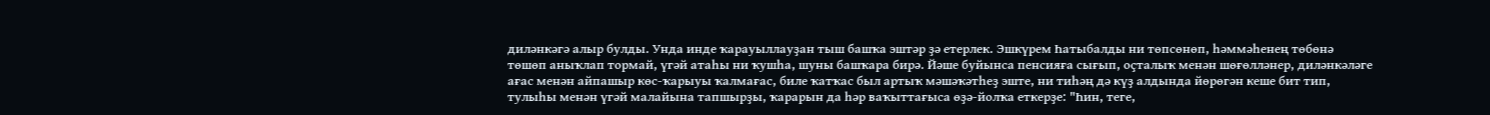диләнкәгә алыр булды. Унда инде ҡарауыллауҙан тыш башҡа эштәр ҙә етерлек. Эшкүрем Һатыбалды ни төпсөнөп, һәммәһенең төбөнә төшөп аныҡлап тормай, үгәй атаһы ни ҡушһа, шуны башҡара бирә. Йәше буйынса пенсияға сығып, оҫталыҡ менән шөғөлләнер, диләнкәләге ағас менән айпашыр көс-ҡарыуы ҡалмағас, биле ҡатҡас был артыҡ мәшәҡәтһеҙ эште, ни тиһәң дә күҙ алдында йөрөгән кеше бит тип, тулыһы менән үгәй малайына тапшырҙы, ҡарарын да һәр ваҡыттағыса өҙә-йолҡа еткерҙе: "Һин, теге,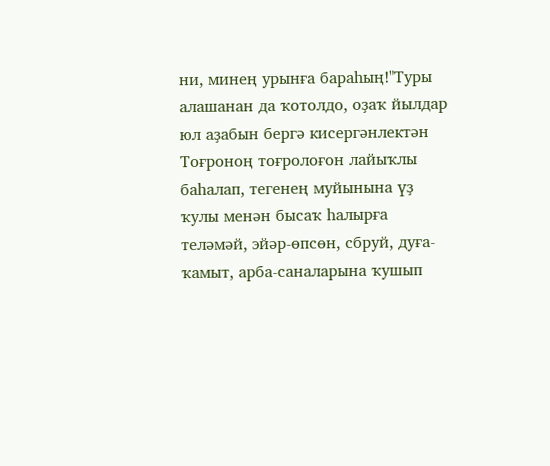ни, минең урынға бараһың!"Туры алашанан да ҡотолдо, оҙаҡ йылдар юл аҙабын бергә кисергәнлектән Тоғроноң тоғролоғон лайыҡлы баһалап, тегенең муйынына үҙ ҡулы менән бысаҡ һалырға теләмәй, эйәр-өпсөн, сбруй, дуға-ҡамыт, арба-саналарына ҡушып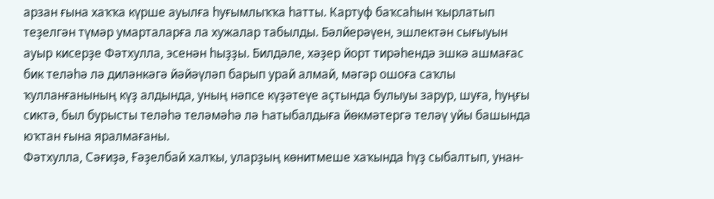арзан ғына хаҡҡа күрше ауылға һуғымлыҡҡа һатты. Картуф баҡсаһын ҡырлатып теҙелгән түмәр умарталарға ла хужалар табылды. Бәлйерәүен, эшлектән сығыуын ауыр кисерҙе Фәтхулла, эсенән һыҙҙы. Билдәле, хәҙер йорт тирәһендә эшкә ашмағас бик теләһә лә диләнкәгә йәйәүләп барып урай алмай, мәгәр ошоға саҡлы ҡулланғанының күҙ алдында, уның нәпсе күҙәтеүе аҫтында булыуы зарур, шуға, һуңғы сиктә, был бурысты теләһә теләмәһә лә Һатыбалдыға йөкмәтергә теләү уйы башында юҡтан ғына яралмағаны.
Фәтхулла, Сәғиҙә, Ғәҙелбай халҡы, уларҙың көнитмеше хаҡында һүҙ сыбалтып, унан-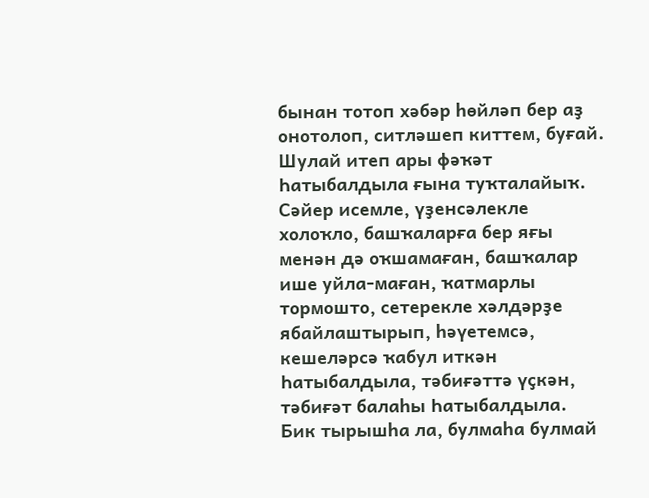бынан тотоп хәбәр һөйләп бер аҙ онотолоп, ситләшеп киттем, буғай. Шулай итеп ары фәҡәт Һатыбалдыла ғына туҡталайыҡ. Сәйер исемле, үҙенсәлекле холоҡло, башҡаларға бер яғы менән дә оҡшамаған, башҡалар ише уйла-маған, ҡатмарлы тормошто, сетерекле хәлдәрҙе ябайлаштырып, һәүетемсә, кешеләрсә ҡабул иткән Һатыбалдыла, тәбиғәттә үҫкән, тәбиғәт балаһы Һатыбалдыла.
Бик тырышһа ла, булмаһа булмай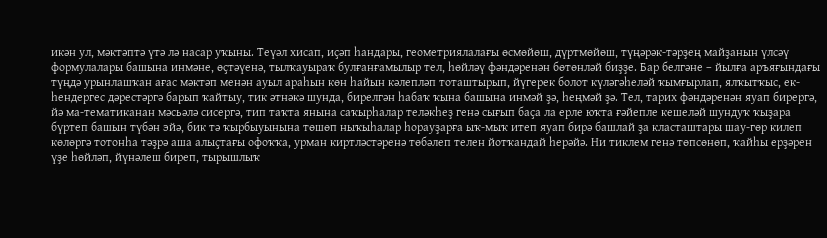икән ул, мәктәптә үтә лә насар уҡыны. Теүәл хисап, иҫәп һандары, геометриялалағы өсмөйөш, дүртмөйөш, түңәрәк-тәрҙең майҙанын үлсәү формулалары башына инмәне, өҫтәүенә, тылҡауыраҡ булғанғамылыр тел, һөйләү фәндәренән бөтөнләй биҙҙе. Бар белгәне – йылға аръяғындағы түңдә урынлашҡан ағас мәктәп менән ауыл араһын көн һайын кәлепләп тоташтырып, йүгерек болот күләгәһеләй ҡымғырлап, ялҡытҡыс, ек-һендергес дәрестәргә барып ҡайтыу, тик әтнәкә шунда, бирелгән һабаҡ ҡына башына инмәй ҙә, һеңмәй ҙә. Тел, тарих фәндәренән яуап бирергә, йә ма-тематиканан мәсьәлә сисергә, тип таҡта янына саҡырһалар теләкһеҙ генә сығып баҫа ла ерле юҡта ғәйепле кешеләй шундуҡ ҡыҙара бүртеп башын түбән эйә, бик тә ҡырбыуынына төшөп ныҡыһалар һорауҙарға ыҡ-мыҡ итеп яуап бирә башлай ҙа класташтары шау-гөр килеп көлөргә тотонһа тәҙрә аша алыҫтағы офоҡҡа, урман киртләстәренә төбәлеп телен йотҡандай һерәйә. Ни тиклем генә төпсөнөп, ҡайһы ерҙәрен үҙе һөйләп, йүнәлеш биреп, тырышлыҡ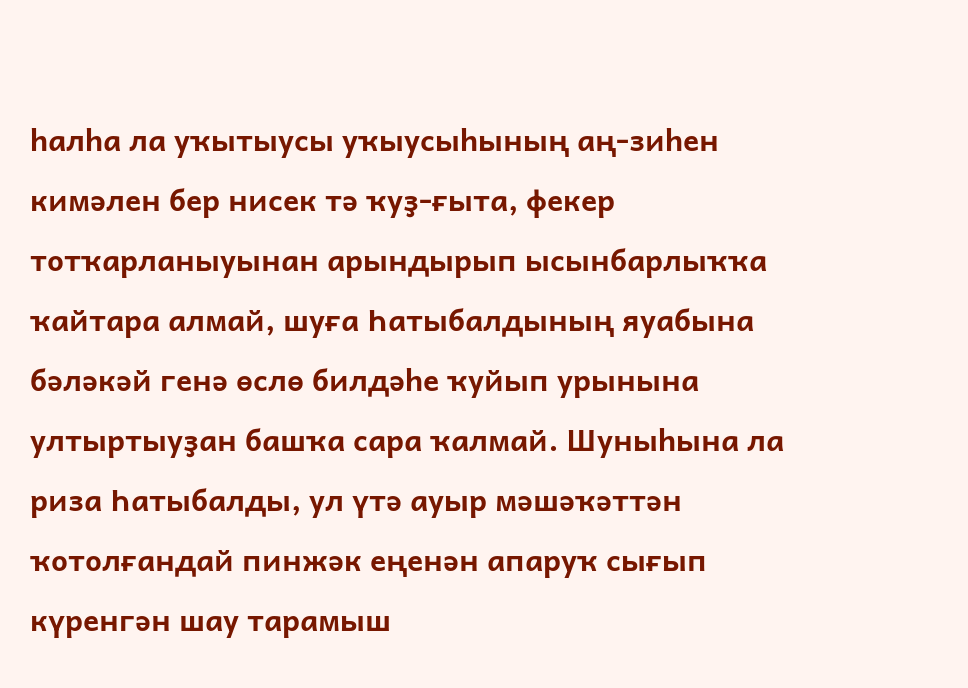һалһа ла уҡытыусы уҡыусыһының аң-зиһен кимәлен бер нисек тә ҡуҙ-ғыта, фекер тотҡарланыуынан арындырып ысынбарлыҡҡа ҡайтара алмай, шуға Һатыбалдының яуабына бәләкәй генә өслө билдәһе ҡуйып урынына ултыртыуҙан башҡа сара ҡалмай. Шуныһына ла риза Һатыбалды, ул үтә ауыр мәшәҡәттән ҡотолғандай пинжәк еңенән апаруҡ сығып күренгән шау тарамыш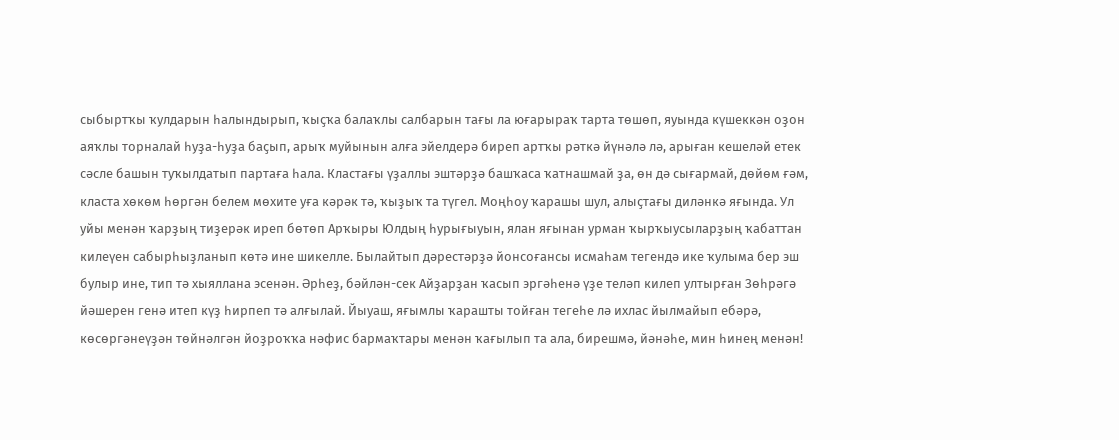сыбыртҡы ҡулдарын һалындырып, ҡыҫҡа балаҡлы салбарын тағы ла юғарыраҡ тарта төшөп, яуында күшеккән оҙон аяҡлы торналай һуҙа-һуҙа баҫып, арыҡ муйынын алға эйелдерә биреп артҡы рәткә йүнәлә лә, арыған кешеләй етек сәсле башын туҡылдатып партаға һала. Кластағы үҙаллы эштәрҙә башҡаса ҡатнашмай ҙа, өн дә сығармай, дөйөм ғәм, класта хөкөм һөргән белем мөхите уға кәрәк тә, ҡыҙыҡ та түгел. Моңһоу ҡарашы шул, алыҫтағы диләнкә яғында. Ул уйы менән ҡарҙың тиҙерәк иреп бөтөп Арҡыры Юлдың һурығыуын, ялан яғынан урман ҡырҡыусыларҙың ҡабаттан килеүен сабырһыҙланып көтә ине шикелле. Былайтып дәрестәрҙә йонсоғансы исмаһам тегендә ике ҡулыма бер эш булыр ине, тип тә хыяллана эсенән. Әрһеҙ, бәйлән-сек Айҙарҙан ҡасып эргәһенә үҙе теләп килеп ултырған Зөһрәгә йәшерен генә итеп күҙ һирпеп тә алғылай. Йыуаш, яғымлы ҡарашты тойған тегеһе лә ихлас йылмайып ебәрә, көсөргәнеүҙән төйнәлгән йоҙроҡҡа нәфис бармаҡтары менән ҡағылып та ала, бирешмә, йәнәһе, мин һинең менән!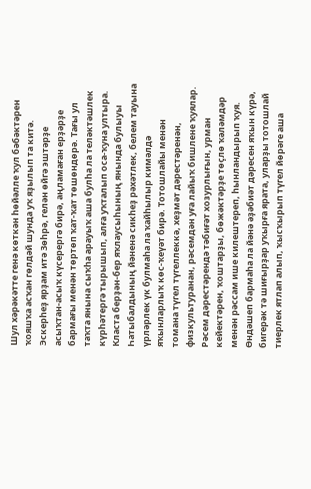Шул хәрәкәтте генә көткән һөйәлле ҡул бәбәктәрен ҡояшҡа асҡан гөлдәй шунда уҡ яҙылып та китә. Эскерһеҙ ярҙам итә Зөһрә, гелән өйгә эштәрҙе асыҡтан-асыҡ күсерергә бирә, аңламаған ерҙәрҙе бармағы менән төртөп ҡат-ҡат төшөндөрә. Тағы ул таҡта янына сыҡһа арауыҡ аша булһа ла теләктәшлек күрһәтергә тырышып, алға уҡталып оса-ҡуна ултыра. Класта берҙән-бер яҡлаусыһының янында булыуы Һатыбалдының йәненә сикһеҙ рәхәтлек, белем тауына үрләрлек үк булмаһа ла ҡайһылыр кимәлдә яҡынларлыҡ көс-ҡеүәт бирә. Тотошлайы менән томана түгел түгеллеккә, хеҙмәт дәрестәренән, физкультуранан, рәсемдән уға лайыҡ бишлене ҡуялар. Рәсем дәрестәрендә тәбиғәт хозурлығын, урман кейектәрен, ҡоштарҙы, бөжәктәрҙе төҫлө ҡәләмдәр менән рәссам ише килештереп, һынландырып ҡуя. Өндәшеп бармаһа ла йәнә әҙәбиәт дәресен яҡын күрә, бигерәк тә шиғырҙар уҡырға ярата, уларҙы тотошлай тиерлек ятлап алып, ҡысҡырып түгел йөрәге аша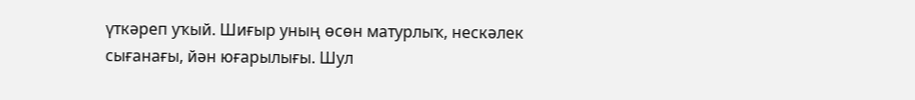үткәреп уҡый. Шиғыр уның өсөн матурлыҡ, нескәлек сығанағы, йән юғарылығы. Шул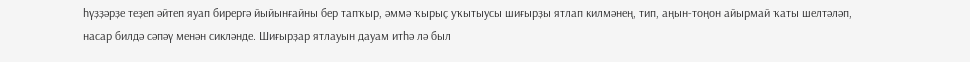һүҙҙәрҙе теҙеп әйтеп яуап бирергә йыйынғайны бер тапҡыр, әммә ҡырыҫ уҡытыусы шиғырҙы ятлап килмәнең, тип, аңын-тоңон айырмай ҡаты шелтәләп, насар билдә сәпәү менән сикләнде. Шиғырҙар ятлауын дауам итһә лә был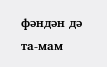фәндән дә та-мам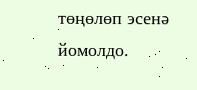төңөлөп эсенә йомолдо.